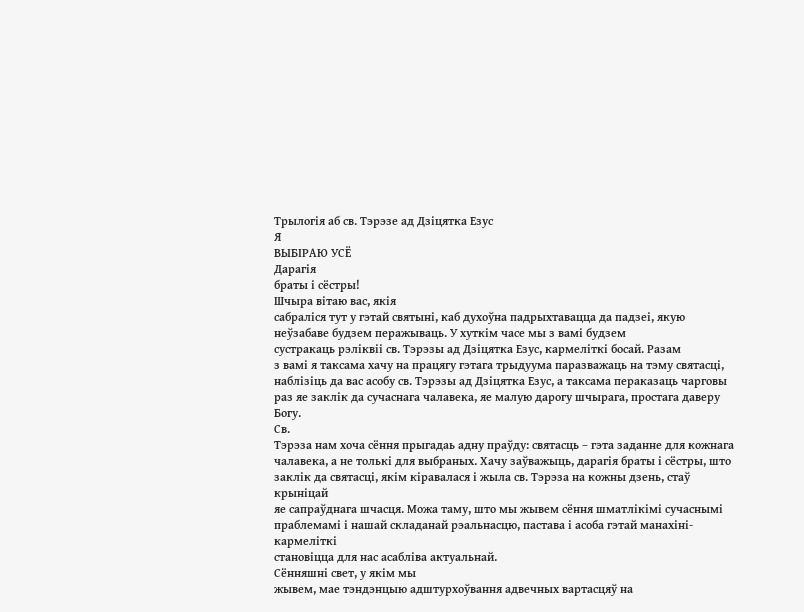Трылогія аб св. Тэрэзе ад Дзіцятка Езус
Я
ВЫБІРАЮ УСЁ
Дарагія
браты і сёстры!
Шчыра вітаю вас, якія
сабраліся тут у гэтай святыні, каб духоўна падрыхтавацца да падзеі, якую
неўзабаве будзем перажываць. У хуткім часе мы з вамі будзем
сустракаць рэліквіі св. Тэрэзы ад Дзіцятка Езус, кармеліткі босай. Разам
з вамі я таксама хачу на працягу гэтага трыдуума паразважаць на тэму святасці,
наблізіць да вас асобу св. Тэрэзы ад Дзіцятка Езус, а таксама пераказаць чарговы
раз яе заклік да сучаснага чалавека, яе малую дарогу шчырага, простага даверу
Богу.
Св.
Тэрэза нам хоча сёння прыгадаь адну праўду: святасць – гэта заданне для кожнага
чалавека, а не толькі для выбраных. Хачу заўважыць, дарагія браты і сёстры, што
заклік да святасці, якім кіравалася і жыла св. Тэрэза на кожны дзень, стаў крыніцай
яе сапраўднага шчасця. Можа таму, што мы жывем сёння шматлікімі сучаснымі
праблемамі і нашай складанай рэальнасцю, пастава і асоба гэтай манахіні-кармеліткі
становіцца для нас асабліва актуальнай.
Сённяшні свет, у якім мы
жывем, мае тэндэнцыю адштурхоўвання адвечных вартасцяў на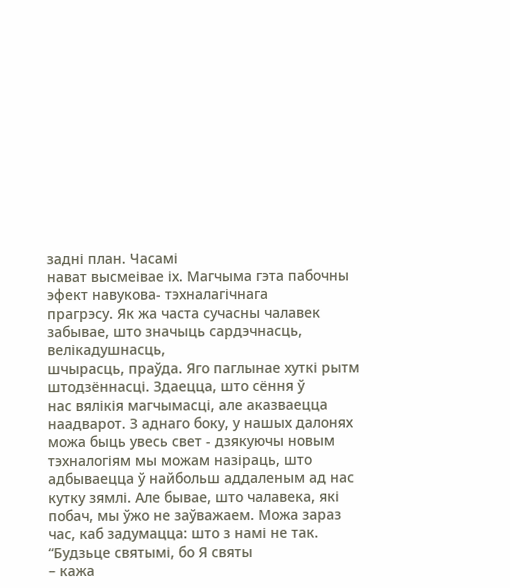задні план. Часамі
нават высмеівае іх. Магчыма гэта пабочны эфект навукова- тэхналагічнага
прагрэсу. Як жа часта сучасны чалавек забывае, што значыць сардэчнасць, велікадушнасць,
шчырасць, праўда. Яго паглынае хуткі рытм штодзённасці. Здаецца, што сёння ў
нас вялікія магчымасці, але аказваецца наадварот. З аднаго боку, у нашых далонях можа быць увесь свет - дзякуючы новым тэхналогіям мы можам назіраць, што
адбываецца ў найбольш аддаленым ад нас кутку зямлі. Але бывае, што чалавека, які побач, мы ўжо не заўважаем. Можа зараз
час, каб задумацца: што з намі не так.
“Будзьце святымі, бо Я святы
– кажа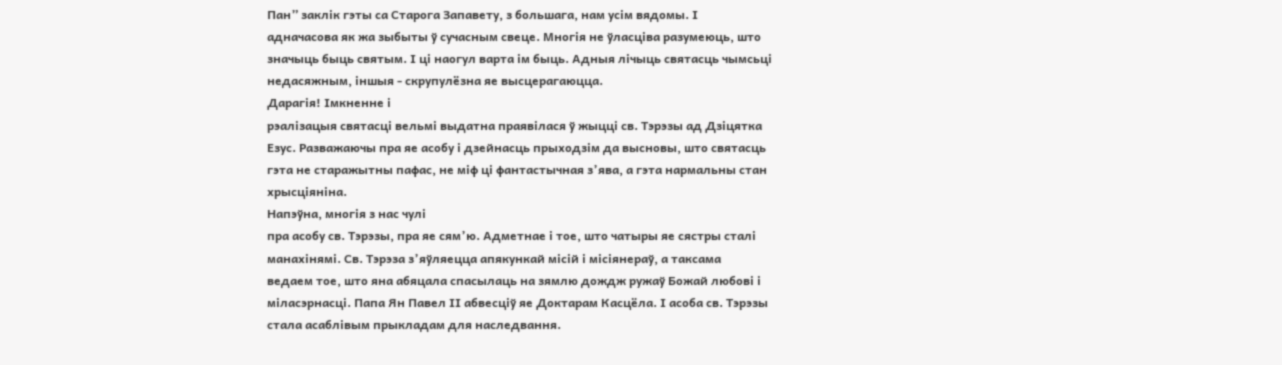Пан” заклік гэты са Старога Запавету, з большага, нам усім вядомы. І
адначасова як жа зыбыты ў сучасным свеце. Многія не ўласціва разумеюць, што
значыць быць святым. І ці наогул варта ім быць. Адныя лічыць святасць чымсьці
недасяжным, іншыя - скрупулёзна яе высцерагаюцца.
Дарагія! Імкненне і
рэалізацыя святасці вельмі выдатна праявілася ў жыцці св. Тэрэзы ад Дзіцятка
Езус. Разважаючы пра яе асобу і дзейнасць прыходзім да высновы, што святасць
гэта не старажытны пафас, не міф ці фантастычная з’ява, а гэта нармальны стан
хрысціяніна.
Напэўна, многія з нас чулі
пра асобу св. Тэрэзы, пра яе сям’ю. Адметнае і тое, што чатыры яе сястры сталі
манахінямі. Св. Тэрэза з’яўляецца апякункай місій і місіянераў, а таксама
ведаем тое, што яна абяцала спасылаць на зямлю дождж ружаў Божай любові і
міласэрнасці. Папа Ян Павел ІІ абвесціў яе Доктарам Касцёла. І асоба св. Тэрэзы
стала асаблівым прыкладам для наследвання.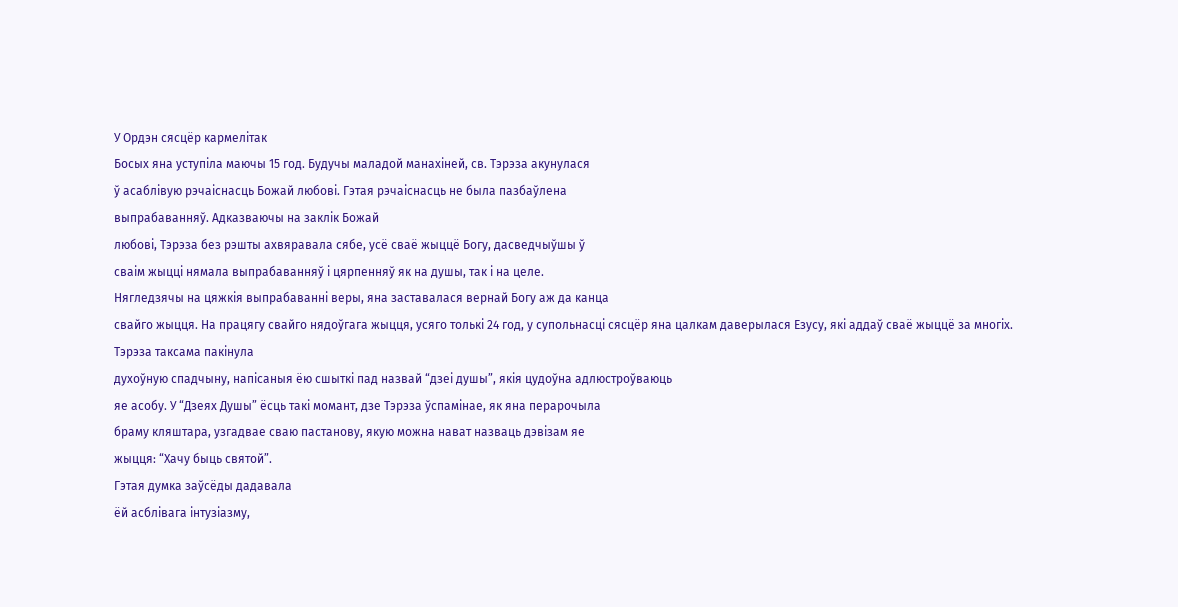У Ордэн сясцёр кармелітак
Босых яна уступіла маючы 15 год. Будучы маладой манахіней, св. Тэрэза акунулася
ў асаблівую рэчаіснасць Божай любові. Гэтая рэчаіснасць не была пазбаўлена
выпрабаванняў. Адказваючы на заклік Божай
любові, Тэрэза без рэшты ахвяравала сябе, усё сваё жыццё Богу, дасведчыўшы ў
сваім жыцці нямала выпрабаванняў і цярпенняў як на душы, так і на целе.
Нягледзячы на цяжкія выпрабаванні веры, яна заставалася вернай Богу аж да канца
свайго жыцця. На працягу свайго нядоўгага жыцця, усяго толькі 24 год, у супольнасці сясцёр яна цалкам даверылася Езусу, які аддаў сваё жыццё за многіх.
Тэрэза таксама пакінула
духоўную спадчыну, напісаныя ёю сшыткі пад назвай “дзеі душы”, якія цудоўна адлюстроўваюць
яе асобу. У “Дзеях Душы” ёсць такі момант, дзе Тэрэза ўспамінае, як яна перарочыла
браму кляштара, узгадвае сваю пастанову, якую можна нават назваць дэвізам яе
жыцця: “Хачу быць святой”.
Гэтая думка заўсёды дадавала
ёй асблівага інтузіазму,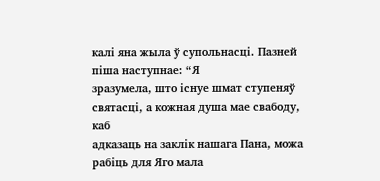калі яна жыла ў супольнасці. Пазней піша наступнае: “Я
зразумела, што існуе шмат ступеняў святасці, а кожная душа мае свабоду, каб
адказаць на заклік нашага Пана, можа рабіць для Яго мала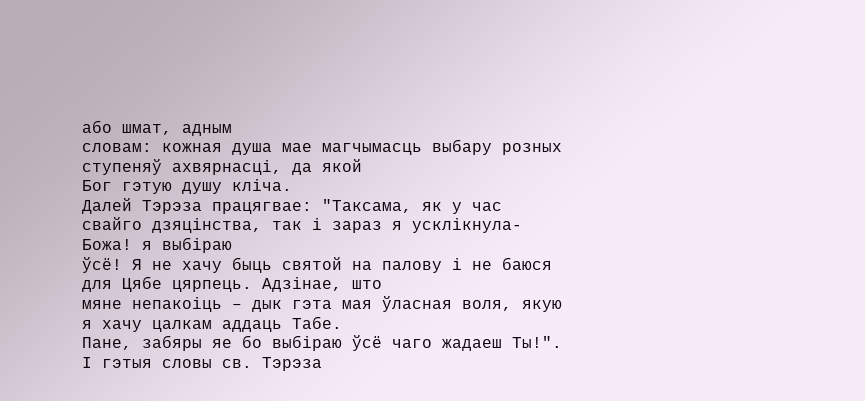або шмат, адным
словам: кожная душа мае магчымасць выбару розных ступеняў ахвярнасці, да якой
Бог гэтую душу кліча.
Далей Тэрэза працягвае: "Таксама, як у час свайго дзяцінства, так і зараз я усклікнула-Божа! я выбіраю
ўсё! Я не хачу быць святой на палову і не баюся для Цябе цярпець. Адзінае, што
мяне непакоіць – дык гэта мая ўласная воля, якую я хачу цалкам аддаць Табе.
Пане, забяры яе бо выбіраю ўсё чаго жадаеш Ты!". І гэтыя словы св. Тэрэза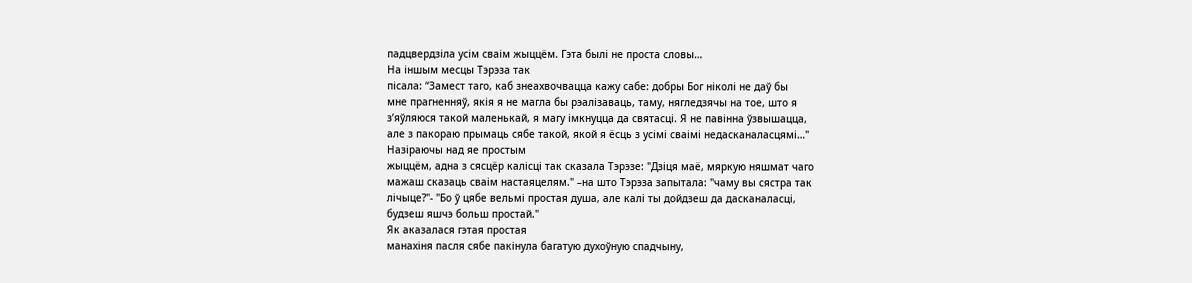падцвердзіла усім сваім жыццём. Гэта былі не проста словы…
На іншым месцы Тэрэза так
пісала: “Замест таго, каб знеахвочвацца кажу сабе: добры Бог ніколі не даў бы
мне прагненняў, якія я не магла бы рэалізаваць, таму, нягледзячы на тое, што я
з’яўляюся такой маленькай, я магу імкнуцца да святасці. Я не павінна ўзвышацца,
але з пакораю прымаць сябе такой, якой я ёсць з усімі сваімі недасканаласцямі…"
Назіраючы над яе простым
жыццём, адна з сясцёр калісці так сказала Тэрэзе: "Дзіця маё, мяркую няшмат чаго
мажаш сказаць сваім настаяцелям." –на што Тэрэза запытала: "чаму вы сястра так
лічыце?"- "Бо ў цябе вельмі простая душа, але калі ты дойдзеш да дасканаласці,
будзеш яшчэ больш простай."
Як аказалася гэтая простая
манахіня пасля сябе пакінула багатую духоўную спадчыну,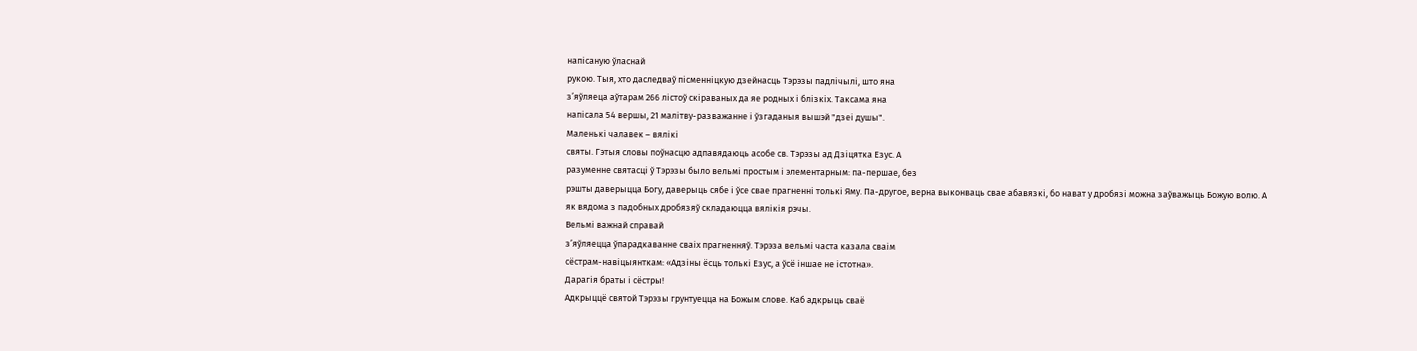напісаную ўласнай
рукою. Тыя, хто даследваў пісменніцкую дзейнасць Тэрэзы падлічылі, што яна
з’яўляеца аўтарам 266 лістоў скіраваных да яе родных і блізкіх. Таксама яна
напісала 54 вершы, 21 малітву-разважанне і ўзгаданыя вышэй "дзеі душы".
Маленькі чалавек – вялікі
святы. Гэтыя словы поўнасцю адпавядаюць асобе св. Тэрэзы ад Дзіцятка Езус. А
разуменне святасці ў Тэрэзы было вельмі простым і элементарным: па-першае, без
рэшты даверыцца Богу, даверыць сябе і ўсе свае прагненні толькі Яму. Па-другое, верна выконваць свае абавязкі, бо нават у дробязі можна заўважыць Божую волю. А
як вядома з падобных дробязяў складаюцца вялікія рэчы.
Вельмі важнай справай
з’яўляецца ўпарадкаванне сваіх прагненняў. Тэрэза вельмі часта казала сваім
сёстрам-навіцыянткам: «Адзіны ёсць толькі Езус, а ўсё іншае не істотна».
Дарагія браты і сёстры!
Адкрыццё святой Тэрэзы грунтуецца на Божым слове. Каб адкрыць сваё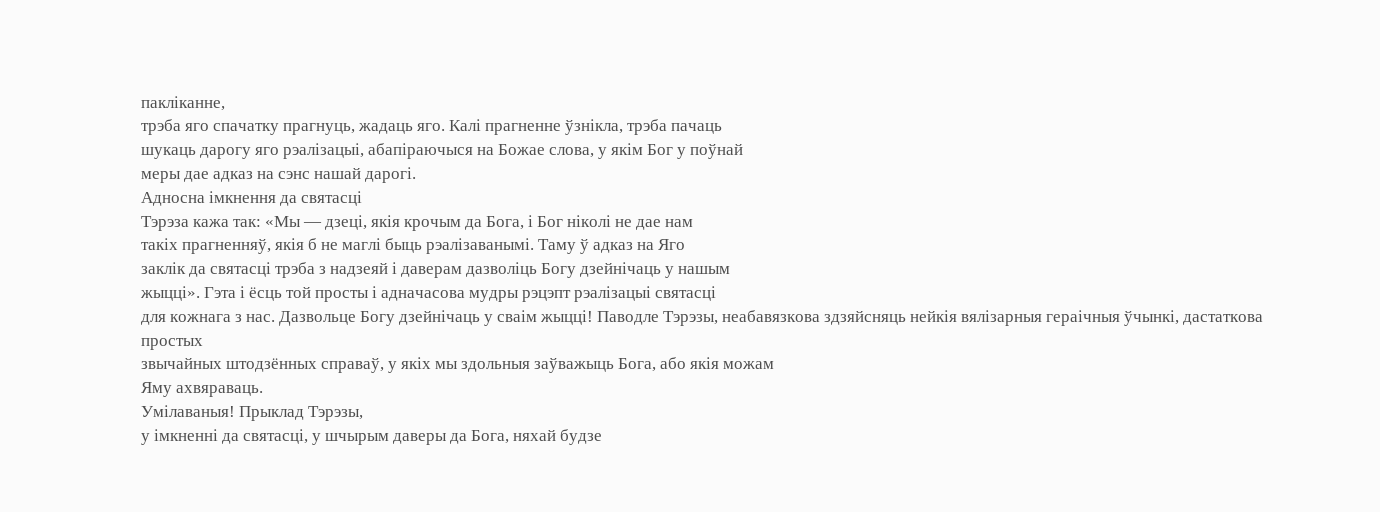пакліканне,
трэба яго спачатку прагнуць, жадаць яго. Калі прагненне ўзнікла, трэба пачаць
шукаць дарогу яго рэалізацыі, абапіраючыся на Божае слова, у якім Бог у поўнай
меры дае адказ на сэнс нашай дарогі.
Адносна імкнення да святасці
Тэрэза кажа так: «Мы — дзеці, якія крочым да Бога, і Бог ніколі не дае нам
такіх прагненняў, якія б не маглі быць рэалізаванымі. Таму ў адказ на Яго
заклік да святасці трэба з надзеяй і даверам дазволіць Богу дзейнічаць у нашым
жыцці». Гэта і ёсць той просты і адначасова мудры рэцэпт рэалізацыі святасці
для кожнага з нас. Дазвольце Богу дзейнічаць у сваім жыцці! Паводле Тэрэзы, неабавязкова здзяйсняць нейкія вялізарныя гераічныя ўчынкі, дастаткова простых
звычайных штодзённых справаў, у якіх мы здольныя заўважыць Бога, або якія можам
Яму ахвяраваць.
Умілаваныя! Прыклад Тэрэзы,
у імкненні да святасці, у шчырым даверы да Бога, няхай будзе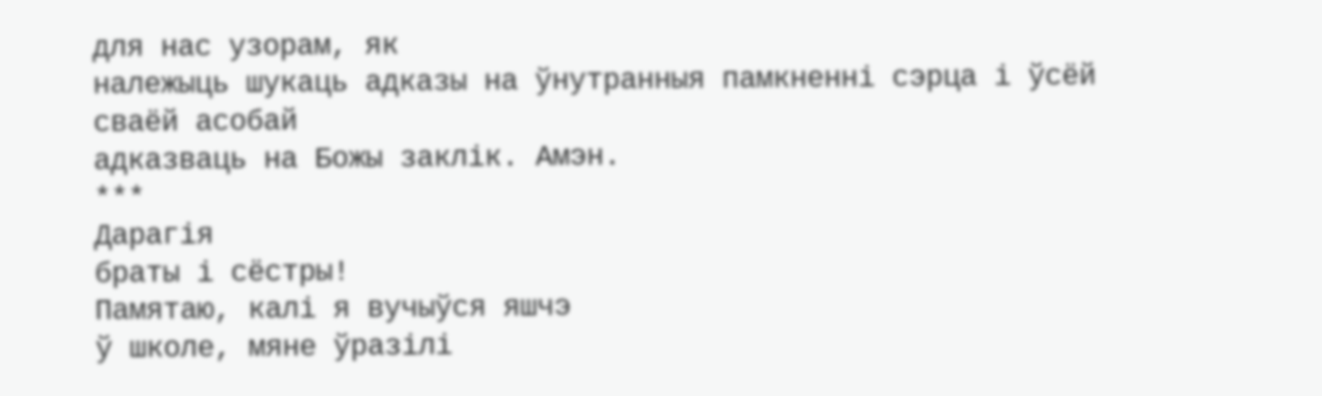для нас узорам, як
належыць шукаць адказы на ўнутранныя памкненні сэрца і ўсёй сваёй асобай
адказваць на Божы заклік. Амэн.
***
Дарагія
браты і сёстры!
Памятаю, калі я вучыўся яшчэ
ў школе, мяне ўразілі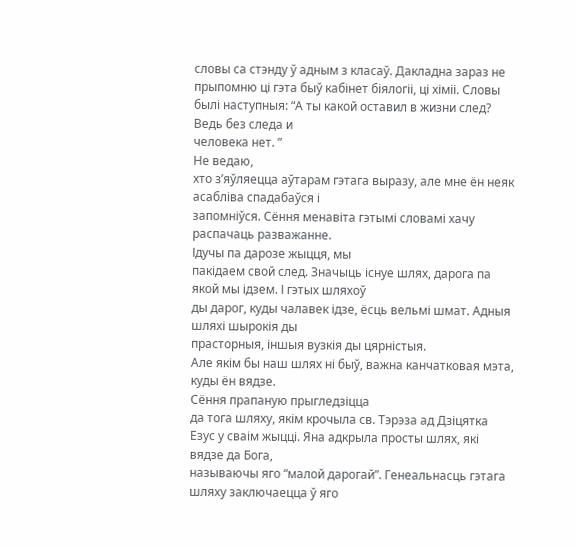словы са стэнду ў адным з класаў. Дакладна зараз не
прыпомню ці гэта быў кабінет біялогіі, ці хіміі. Словы былі наступныя: “А ты какой оставил в жизни след? Ведь без следа и
человека нет. ˮ
Не ведаю,
хто з’яўляецца аўтарам гэтага выразу, але мне ён неяк асабліва спадабаўся і
запомніўся. Сёння менавіта гэтымі словамі хачу распачаць разважанне.
Ідучы па дарозе жыцця, мы
пакідаем свой след. Значыць існуе шлях, дарога па якой мы ідзем. І гэтых шляхоў
ды дарог, куды чалавек ідзе, ёсць вельмі шмат. Адныя шляхі шырокія ды
прасторныя, іншыя вузкія ды цярністыя.
Але якім бы наш шлях ні быў, важна канчатковая мэта, куды ён вядзе.
Сёння прапаную прыгледзіцца
да тога шляху, якім крочыла св. Тэрэза ад Дзіцятка Езус у сваім жыцці. Яна адкрыла просты шлях, які вядзе да Бога,
называючы яго “малой дарогай”. Генеальнасць гэтага шляху заключаецца ў яго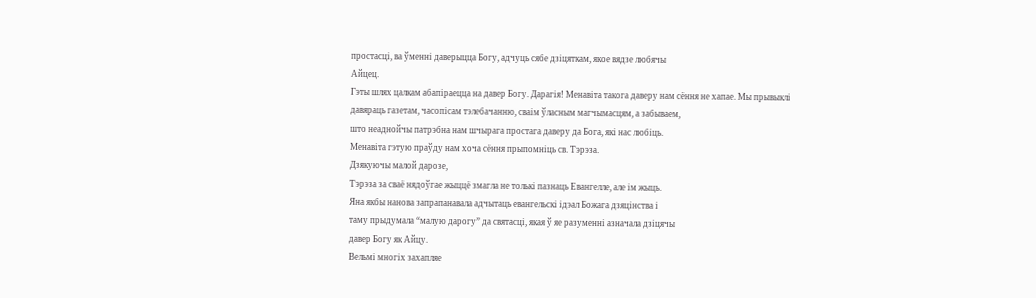простасці, ва ўменні даверыцца Богу, адчуць сябе дзіцяткам, якое вядзе любячы
Айцец.
Гэты шлях цалкам абапіраецца на давер Богу. Дарагія! Менавіта такога даверу нам сёння не хапае. Мы прывыклі
давяраць газетам, часопісам тэлебачанню, сваім ўласным магчымасцям, а забываем,
што неаднойчы патрэбна нам шчырага простага даверу да Бога, які нас любіць.
Менавіта гэтую праўду нам хоча сёння прыпомніць св. Тэрэза.
Дзякуючы малой дарозе,
Тэрэза за сваё нядоўгае жыццё змагла не толькі пазнаць Евангелле, але ім жыць.
Яна якбы нанова запрапанавала адчытаць евангельскі ідэал Божага дзяцінства і
таму прыдумала “малую дарогу” да святасці, якая ў яе разуменні азначала дзіцячы
давер Богу як Айцу.
Вельмі многіх захапляе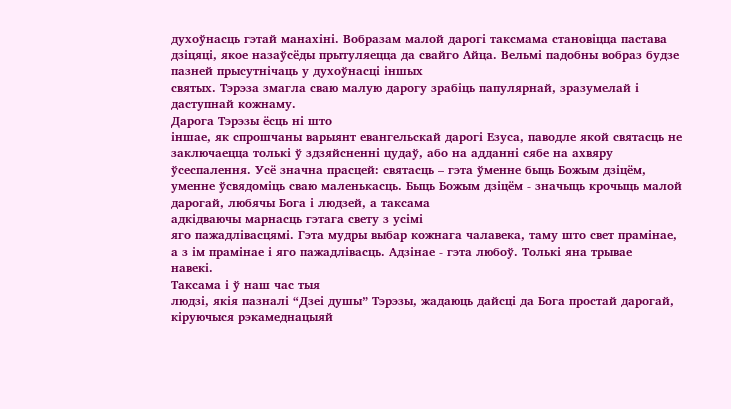духоўнасць гэтай манахіні. Вобразам малой дарогі таксмама становіцца пастава
дзіцяці, якое назаўсёды прытуляецца да свайго Айца. Вельмі падобны вобраз будзе
пазней прысутнічаць у духоўнасці іншых
святых. Тэрэза змагла сваю малую дарогу зрабіць папулярнай, зразумелай і
даступнай кожнаму.
Дарога Тэрэзы ёсць ні што
іншае, як спрошчаны варыянт евангельскай дарогі Езуса, паводле якой святасць не
заключаецца толькі ў здзяйсненні цудаў, або на адданні сябе на ахвяру
ўсеспалення. Усё значна прасцей: святасць – гэта ўменне быць Божым дзіцём,
уменне ўсвядоміць сваю маленькасць. Быць Божым дзіцём - значыць крочыць малой
дарогай, любячы Бога і людзей, а таксама
адкідваючы марнасць гэтага свету з усімі
яго пажадлівасцямі. Гэта мудры выбар кожнага чалавека, таму што свет прамінае,
а з ім прамінае і яго пажадлівасць. Адзінае - гэта любоў. Толькі яна трывае
навекі.
Таксама і ў наш час тыя
людзі, якія пазналі “Дзеі душы” Тэрэзы, жадаюць дайсці да Бога простай дарогай,
кіруючыся рэкамеднацыяй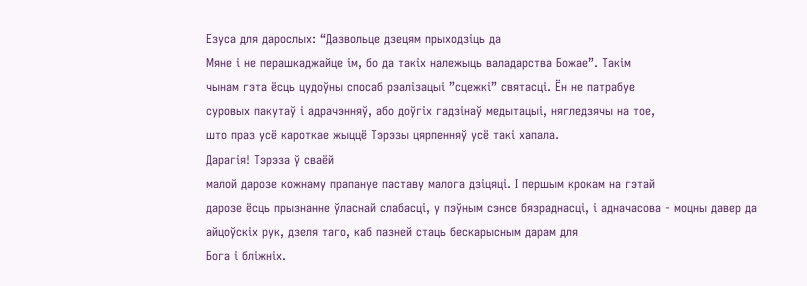Езуса для дарослых: “Дазвольце дзецям прыходзіць да
Мяне і не перашкаджайце ім, бо да такіх належыць валадарства Божае”. Такім
чынам гэта ёсць цудоўны спосаб рэалізацыі ”сцежкі” святасці. Ён не патрабуе
суровых пакутаў і адрачэнняў, або доўгіх гадзінаў медытацыі, нягледзячы на тое,
што праз усё кароткае жыццё Тэрэзы цярпенняў усё такі хапала.
Дарагія! Тэрэза ў сваёй
малой дарозе кожнаму прапануе паставу малога дзіцяці. І першым крокам на гэтай
дарозе ёсць прызнанне ўласнай слабасці, у пэўным сэнсе бязраднасці, і адначасова - моцны давер да айцоўскіх рук, дзеля таго, каб пазней стаць бескарысным дарам для
Бога і бліжніх.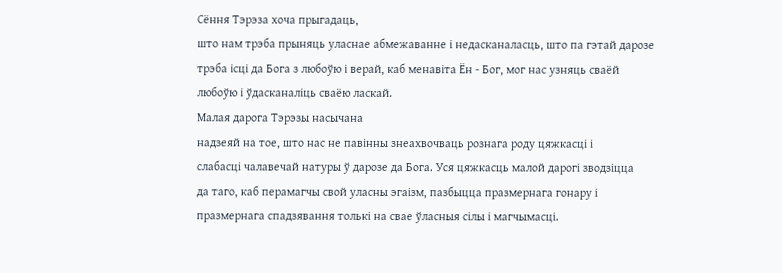Сёння Тэрэза хоча прыгадаць,
што нам трэба прыняць уласнае абмежаванне і недасканаласць, што па гэтай дарозе
трэба ісці да Бога з любоўю і верай, каб менавіта Ён - Бог, мог нас узняць сваёй
любоўю і ўдасканаліць сваёю ласкай.
Малая дарога Тэрэзы насычана
надзеяй на тое, што нас не павінны знеахвочваць рознага роду цяжкасці і
слабасці чалавечай натуры ў дарозе да Бога. Уся цяжкасць малой дарогі зводзіцца
да таго, каб перамагчы свой уласны эгаізм, пазбыцца празмернага гонару і
празмернага спадзявання толькі на свае ўласныя сілы і магчымасці.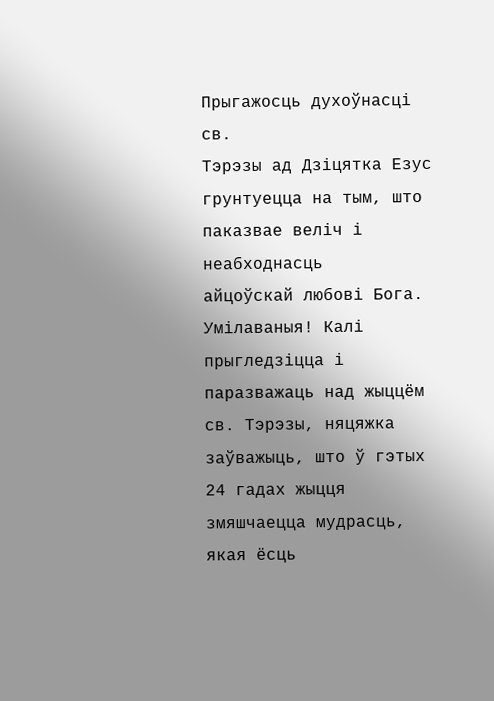Прыгажосць духоўнасці св.
Тэрэзы ад Дзіцятка Езус грунтуецца на тым, што паказвае веліч і неабходнасць
айцоўскай любові Бога.
Умілаваныя! Калі
прыгледзіцца і паразважаць над жыццём св. Тэрэзы, няцяжка заўважыць, што ў гэтых
24 гадах жыцця змяшчаецца мудрасць, якая ёсць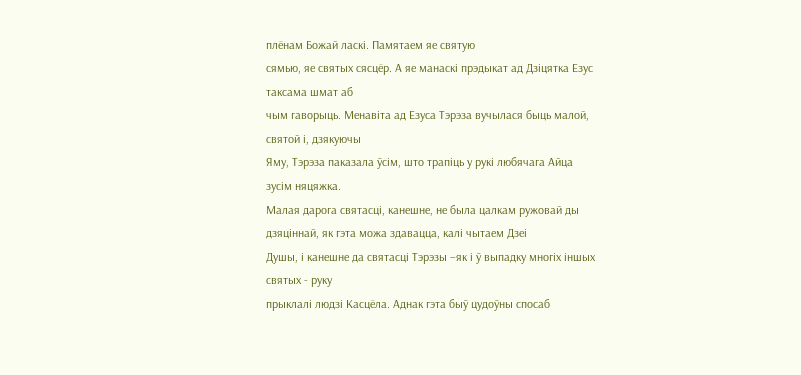плёнам Божай ласкі. Памятаем яе святую
сямью, яе святых сясцёр. А яе манаскі прэдыкат ад Дзіцятка Езус таксама шмат аб
чым гаворыць. Менавіта ад Езуса Тэрэза вучылася быць малой, святой і, дзякуючы
Яму, Тэрэза паказала ўсім, што трапіць у рукі любячага Айца зусім няцяжка.
Малая дарога святасці, канешне, не была цалкам ружовай ды дзяціннай, як гэта можа здавацца, калі чытаем Дзеі
Душы, і канешне да святасці Тэрэзы –як і ў выпадку многіх іншых святых - руку
прыклалі людзі Касцёла. Аднак гэта быў цудоўны спосаб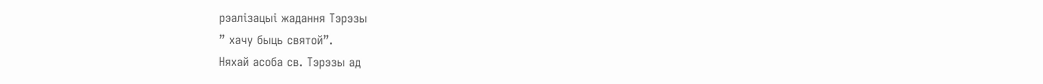рэалізацыі жадання Тэрэзы
” хачу быць святой”.
Няхай асоба св. Тэрэзы ад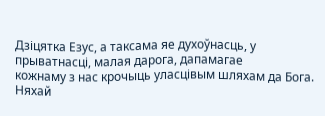Дзіцятка Езус, а таксама яе духоўнасць, у прыватнасці, малая дарога, дапамагае
кожнаму з нас крочыць уласцівым шляхам да Бога. Няхай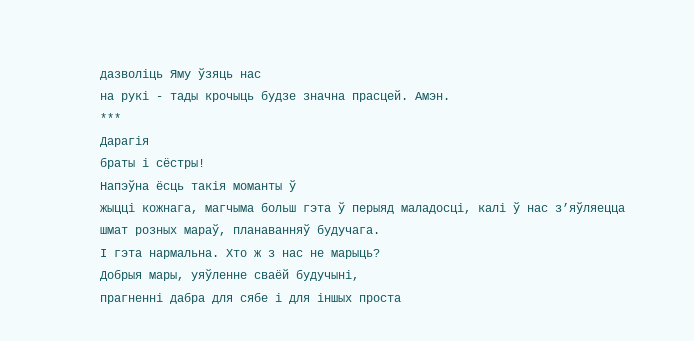дазволіць Яму ўзяць нас
на рукі - тады крочыць будзе значна прасцей. Амэн.
***
Дарагія
браты і сёстры!
Напэўна ёсць такія моманты ў
жыцці кожнага, магчыма больш гэта ў перыяд маладосці, калі ў нас з’яўляецца
шмат розных мараў, планаванняў будучага.
І гэта нармальна. Хто ж з нас не марыць?
Добрыя мары, уяўленне сваёй будучыні,
прагненні дабра для сябе і для іншых проста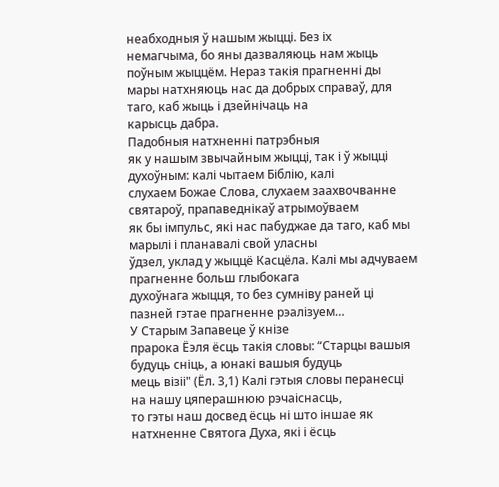неабходныя ў нашым жыцці. Без іх
немагчыма, бо яны дазваляюць нам жыць поўным жыццём. Нераз такія прагненні ды
мары натхняюць нас да добрых справаў, для таго, каб жыць і дзейнічаць на
карысць дабра.
Падобныя натхненні патрэбныя
як у нашым звычайным жыцці, так і ў жыцці духоўным: калі чытаем Біблію, калі
слухаем Божае Слова, слухаем заахвочванне святароў, прапаведнікаў атрымоўваем
як бы імпульс, які нас пабуджае да таго, каб мы марылі і планавалі свой уласны
ўдзел, уклад у жыццё Касцёла. Калі мы адчуваем прагненне больш глыбокага
духоўнага жыцця, то без сумніву раней ці пазней гэтае прагненне рэалізуем…
У Старым Запавеце ў кнізе
прарока Ёэля ёсць такія словы: “Старцы вашыя будуць сніць, а юнакі вашыя будуць
мець візіі" (Ёл. 3,1) Калі гэтыя словы перанесці на нашу цяперашнюю рэчаіснасць,
то гэты наш досвед ёсць ні што іншае як натхненне Святога Духа, які і ёсць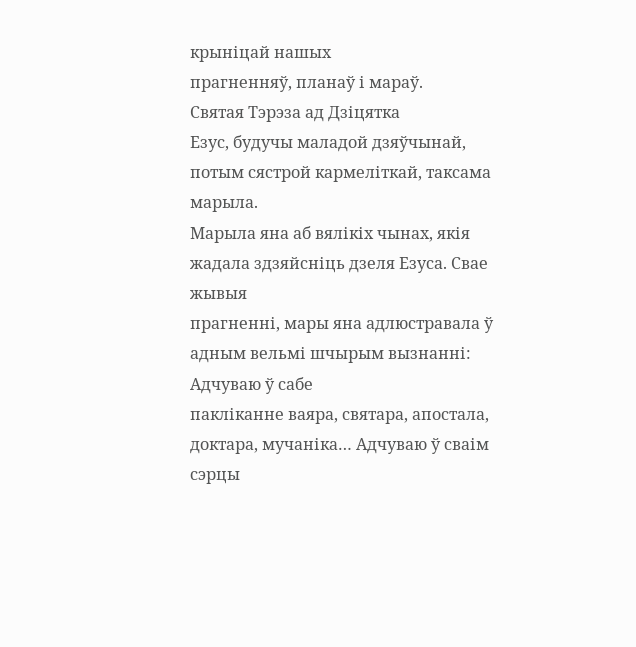крыніцай нашых
прагненняў, планаў і мараў.
Святая Тэрэза ад Дзіцятка
Езус, будучы маладой дзяўчынай, потым сястрой кармеліткай, таксама марыла.
Марыла яна аб вялікіх чынах, якія жадала здзяйсніць дзеля Езуса. Свае жывыя
прагненні, мары яна адлюстравала ў адным вельмі шчырым вызнанні: Адчуваю ў сабе
пакліканне ваяра, святара, апостала, доктара, мучаніка… Адчуваю ў сваім сэрцы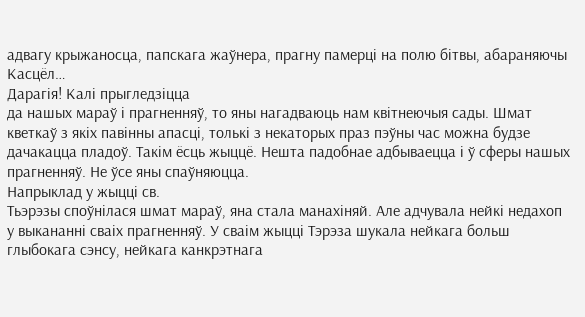адвагу крыжаносца, папскага жаўнера, прагну памерці на полю бітвы, абараняючы
Касцёл…
Дарагія! Калі прыгледзіцца
да нашых мараў і прагненняў, то яны нагадваюць нам квітнеючыя сады. Шмат
кветкаў з якіх павінны апасці, толькі з некаторых праз пэўны час можна будзе
дачакацца пладоў. Такім ёсць жыццё. Нешта падобнае адбываецца і ў сферы нашых
прагненняў. Не ўсе яны спаўняюцца.
Напрыклад у жыцці св.
Тьэрэзы споўнілася шмат мараў, яна стала манахіняй. Але адчувала нейкі недахоп
у выкананні сваіх прагненняў. У сваім жыцці Тэрэза шукала нейкага больш
глыбокага сэнсу, нейкага канкрэтнага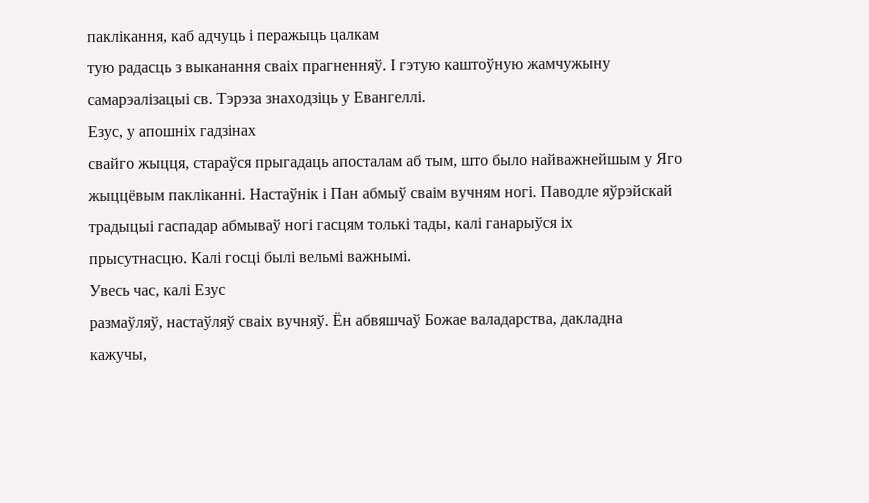паклікання, каб адчуць і перажыць цалкам
тую радасць з выканання сваіх прагненняў. І гэтую каштоўную жамчужыну
самарэалізацыі св. Тэрэза знаходзіць у Евангеллі.
Езус, у апошніх гадзінах
свайго жыцця, стараўся прыгадаць апосталам аб тым, што было найважнейшым у Яго
жыццёвым пакліканні. Настаўнік і Пан абмыў сваім вучням ногі. Паводле яўрэйскай
традыцыі гаспадар абмываў ногі гасцям толькі тады, калі ганарыўся іх
прысутнасцю. Калі госці былі вельмі важнымі.
Увесь час, калі Езус
размаўляў, настаўляў сваіх вучняў. Ён абвяшчаў Божае валадарства, дакладна
кажучы,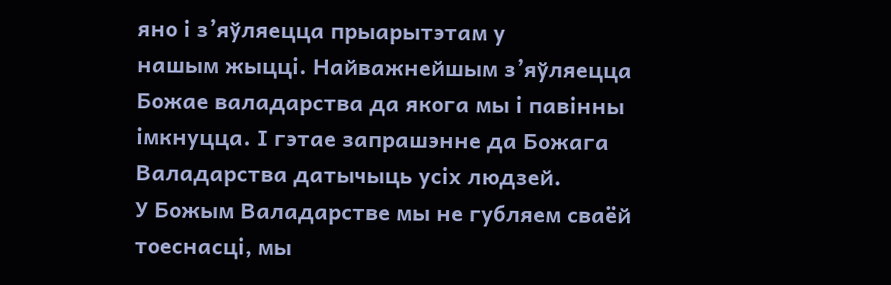яно і з’яўляецца прыарытэтам у
нашым жыцці. Найважнейшым з’яўляецца Божае валадарства да якога мы і павінны
імкнуцца. І гэтае запрашэнне да Божага Валадарства датычыць усіх людзей.
У Божым Валадарстве мы не губляем сваёй тоеснасці, мы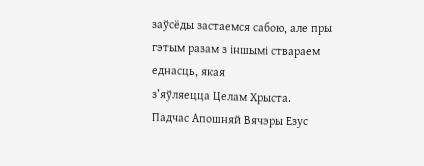заўсёды застаемся сабою, але пры гэтым разам з іншымі ствараем еднасць, якая
з’яўляецца Целам Хрыста.
Падчас Апошняй Вячэры Езус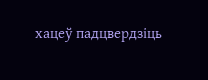хацеў падцвердзіць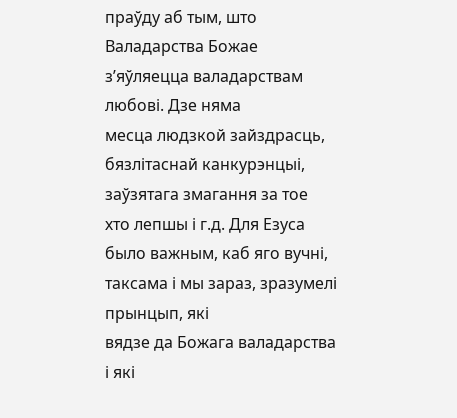праўду аб тым, што Валадарства Божае з’яўляецца валадарствам любові. Дзе няма
месца людзкой зайздрасць, бязлітаснай канкурэнцыі, заўзятага змагання за тое
хто лепшы і г.д. Для Езуса было важным, каб яго вучні, таксама і мы зараз, зразумелі прынцып, які
вядзе да Божага валадарства і які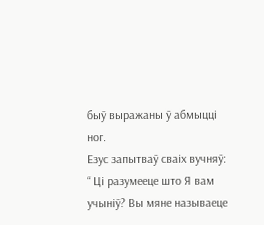быў выражаны ў абмыцці ног.
Езус запытваў сваіх вучняў:
“ Ці разумееце што Я вам учыніў? Вы мяне называеце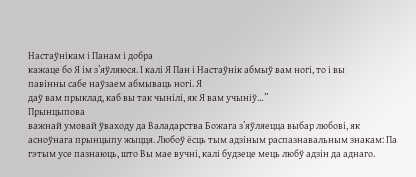Настаўнікам і Панам і добра
кажаце бо Я ім з’яўляюся. І калі Я Пан і Настаўнік абмыў вам ногі, то і вы
павінны сабе наўзаем абмываць ногі. Я
даў вам прыклад, каб вы так чынілі, як Я вам учыніў…”
Прынцыпова
важнай умовай ўваходу да Валадарства Божага з’яўляецца выбар любові, як
асноўнага прынцыпу жыцця. Любоў ёсць тым адзіным распазнавальным знакам: Па
гэтым усе пазнаюць, што Вы мае вучні, калі будзеце мець любў адзін да аднаго.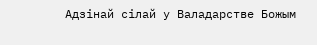Адзінай сілай у Валадарстве Божым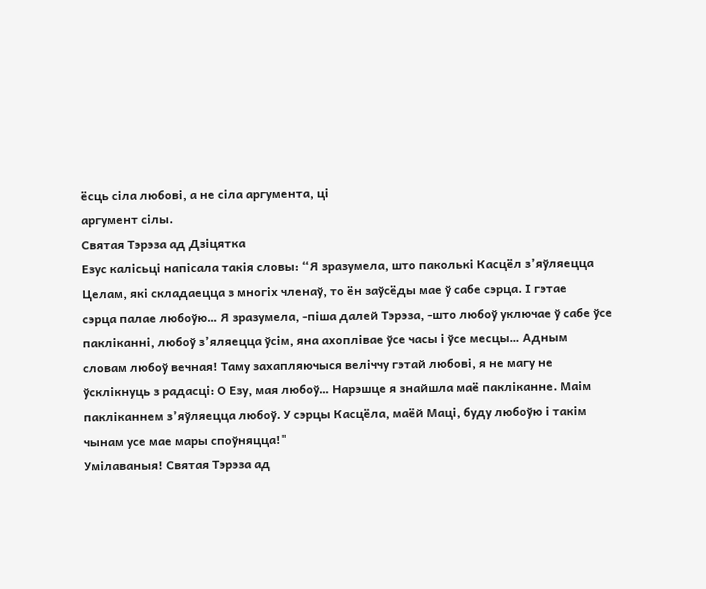ёсць сіла любові, а не сіла аргумента, ці
аргумент сілы.
Святая Тэрэза ад Дзіцятка
Езус калісьці напісала такія словы: “Я зразумела, што паколькі Касцёл з’яўляецца
Целам, які складаецца з многіх членаў, то ён заўсёды мае ў сабе сэрца. І гэтае
сэрца палае любоўю… Я зразумела, -піша далей Тэрэза, -што любоў уключае ў сабе ўсе
пакліканні, любоў з’яляецца ўсім, яна ахоплівае ўсе часы і ўсе месцы… Адным
словам любоў вечная! Таму захапляючыся веліччу гэтай любові, я не магу не
ўсклікнуць з радасці: О Езу, мая любоў… Нарэшце я знайшла маё пакліканне. Маім
пакліканнем з’яўляецца любоў. У сэрцы Касцёла, маёй Маці, буду любоўю і такім
чынам усе мае мары споўняцца!"
Умілаваныя! Святая Тэрэза ад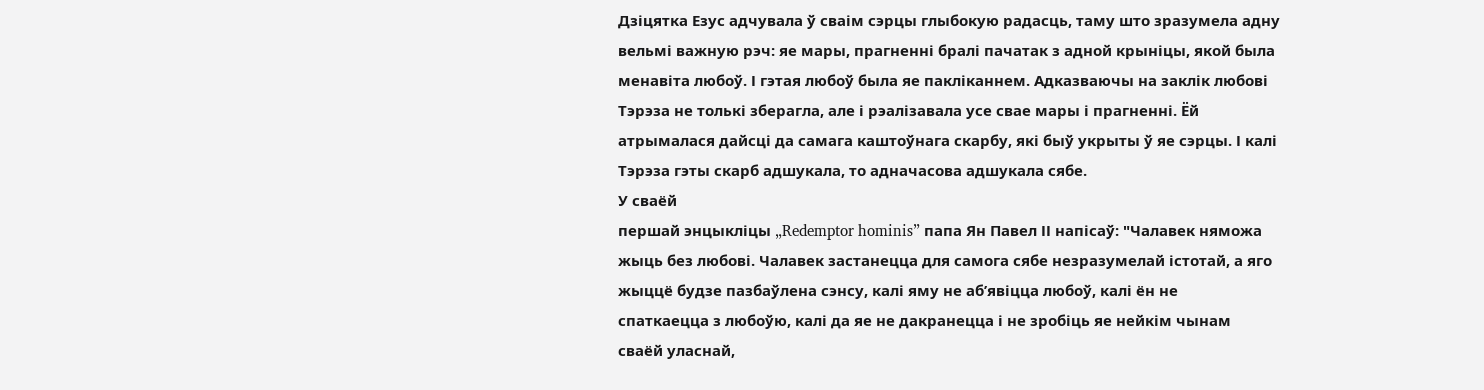Дзіцятка Езус адчувала ў сваім сэрцы глыбокую радасць, таму што зразумела адну
вельмі важную рэч: яе мары, прагненні бралі пачатак з адной крыніцы, якой была
менавіта любоў. І гэтая любоў была яе пакліканнем. Адказваючы на заклік любові
Тэрэза не толькі зберагла, але і рэалізавала усе свае мары і прагненні. Ёй
атрымалася дайсці да самага каштоўнага скарбу, які быў укрыты ў яе сэрцы. І калі
Тэрэза гэты скарб адшукала, то адначасова адшукала сябе.
У сваёй
першай энцыкліцы „Redemptor hominis” папа Ян Павел ІІ напісаў: "Чалавек няможа
жыць без любові. Чалавек застанецца для самога сябе незразумелай істотай, а яго
жыццё будзе пазбаўлена сэнсу, калі яму не аб’явіцца любоў, калі ён не
спаткаецца з любоўю, калі да яе не дакранецца і не зробіць яе нейкім чынам
сваёй уласнай,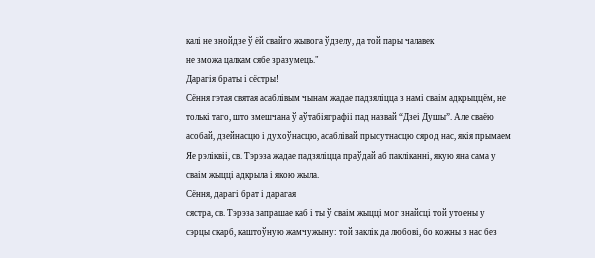калі не знойдзе ў ёй свайго жывога ўдзелу, да той пары чалавек
не зможа цалкам сябе зразумець."
Дарагія браты і сёстры!
Сёння гэтая святая асаблівым чынам жадае падзяліцца з намі сваім адкрыццём, не
толькі таго, што змешчана ў аўтабіяграфіі пад назвай “Дзеі Душы”. Але сваёю
асобай, дзейнасцю і духоўнасцю, асаблівай прысутнасцю сярод нас, якія прымаем
Яе рэліквіі, св. Тэрэза жадае падзяліцца праўдай аб пакліканні, якую яна сама у
сваім жыцці адкрыла і якою жыла.
Сёння, дарагі брат і дарагая
сястра, св. Тэрэза запрашае каб і ты ў сваім жыцці мог знайсці той утоены у
сэрцы скарб, каштоўную жамчужыну: той заклік да любові, бо кожны з нас без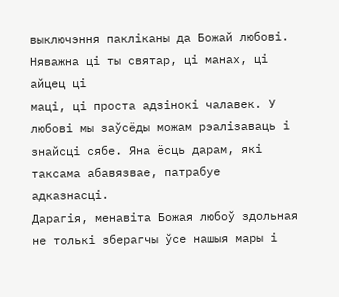выключэння пакліканы да Божай любові.
Няважна ці ты святар, ці манах, ці айцец ці
маці, ці проста адзінокі чалавек. У любові мы заўсёды можам рэалізаваць і
знайсці сябе. Яна ёсць дарам, які таксама абавязвае, патрабуе адказнасці.
Дарагія, менавіта Божая любоў здольная не толькі зберагчы ўсе нашыя мары і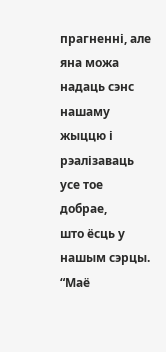прагненні, але яна можа надаць сэнс нашаму жыццю і рэалізаваць усе тое добрае,
што ёсць у нашым сэрцы. “Маё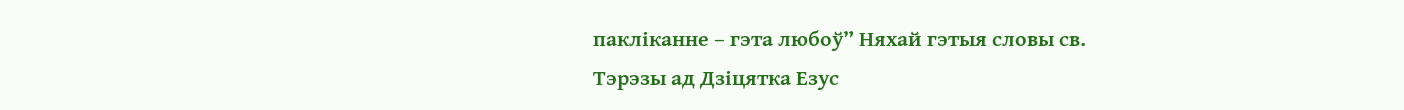пакліканне – гэта любоў” Няхай гэтыя словы св.
Тэрэзы ад Дзіцятка Езус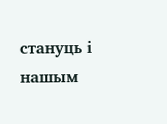стануць і нашым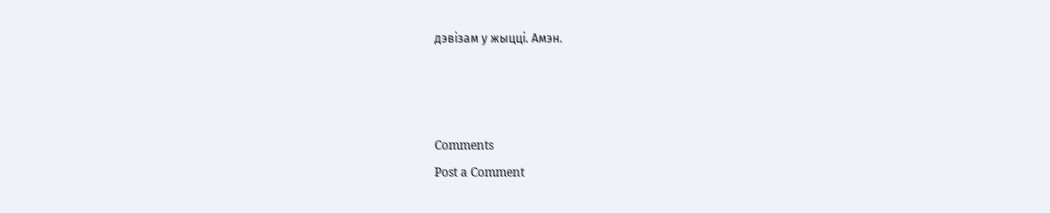дэвізам у жыцці. Амэн.



Comments
Post a Comment